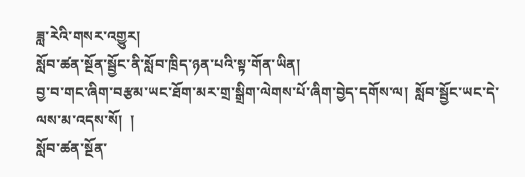ཟླ་རེའི་གསར་འགྱུར།
སློབ་ཚན་སྔོན་སྦྱོང་ནི་སློབ་ཁྲིད་ཉན་པའི་སྟ་གོན་ཡིན།
བྱ་བ་གང་ཞིག་བརྩམ་ཡང་ཐོག་མར་གྲ་སྒྲིག་ལེགས་པོ་ཞིག་བྱེད་དགོས་ལ།  སློབ་སྦྱོང་ཡང་དེ་ལས་མ་འདས་སོ།  །
སློབ་ཚན་སྔོན་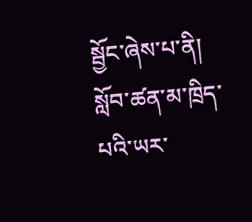སྦྱོང་ཞེས་པ་ནི།  སློབ་ཚན་མ་ཁྲིད་པའི་ཡར་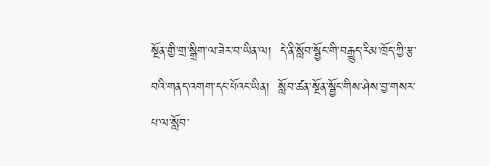སྔོན་གྱི་གྲ་སྒྲིག་ལ་ཟེར་བ་ཡིན་ལ།  དེ་ནི་སློབ་སྦྱོང་གི་བརྒྱུད་རིམ་ཁྲོད་ཀྱི་རྩ་བའི་གནད་འགག་དང་པོའང་ཡིན།  སློབ་ཚན་སྔོན་སྦྱོང་གིས་ཤེས་བྱ་གསར་པ་ལ་སློབ་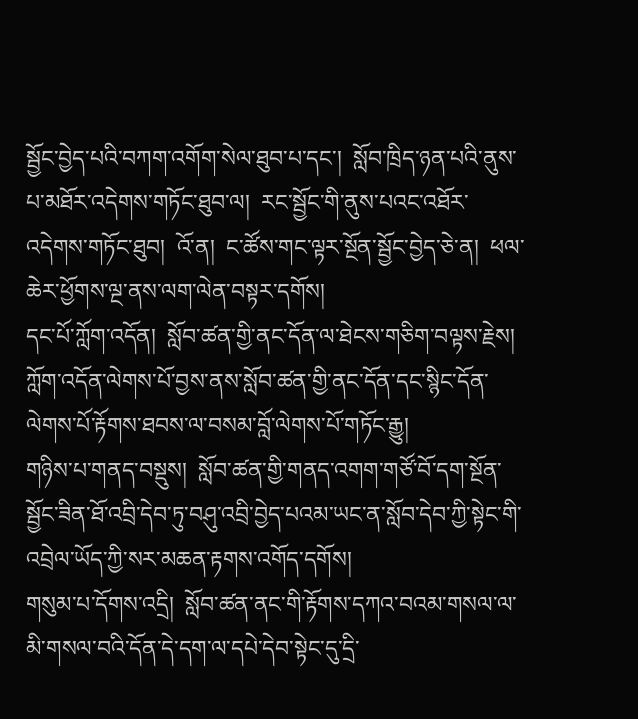སྦྱོང་བྱེད་པའི་བཀག་འགོག་སེལ་ཐུབ་པ་དང་།  སློབ་ཁྲིད་ཉན་པའི་ནུས་པ་མཐོར་འདེགས་གཏོང་ཐུབ་ལ།  རང་སྦྱོང་གི་ནུས་པའང་འཐོར་འདེགས་གཏོང་ཐུབ།  འོ་ན།  ང་ཚོས་གང་ལྟར་སྔོན་སྦྱོང་བྱེད་ཅེ་ན།  ཕལ་ཆེར་ཕྱོགས་ལྔ་ནས་ལག་ལེན་བསྟར་དགོས།
དང་པོ་ཀློག་འདོན།  སློབ་ཚན་གྱི་ནང་དོན་ལ་ཐེངས་གཅིག་བལྟས་རྗེས།  ཀློག་འདོན་ལེགས་པོ་བྱས་ནས་སློབ་ཚན་གྱི་ནང་དོན་དང་སྙིང་དོན་ལེགས་པོ་རྟོགས་ཐབས་ལ་བསམ་བློ་ལེགས་པོ་གཏོང་རྒྱུ།
གཉིས་པ་གནད་བསྡུས།  སློབ་ཚན་གྱི་གནད་འགག་གཙོ་བོ་དག་སྔོན་སྦྱོང་ཟིན་ཐོ་འབྲི་དེབ་ཏུ་བཤུ་འབྲི་བྱེད་པའམ་ཡང་ན་སློབ་དེབ་ཀྱི་སྟེང་གི་འབྲེལ་ཡོད་ཀྱི་སར་མཆན་རྟགས་འགོད་དགོས།
གསུམ་པ་དོགས་འདྲི།  སློབ་ཚན་ནང་གི་རྟོགས་དཀའ་བའམ་གསལ་ལ་མི་གསལ་བའི་དོན་དེ་དག་ལ་དཔེ་དེབ་སྟེང་དུ་དྲི་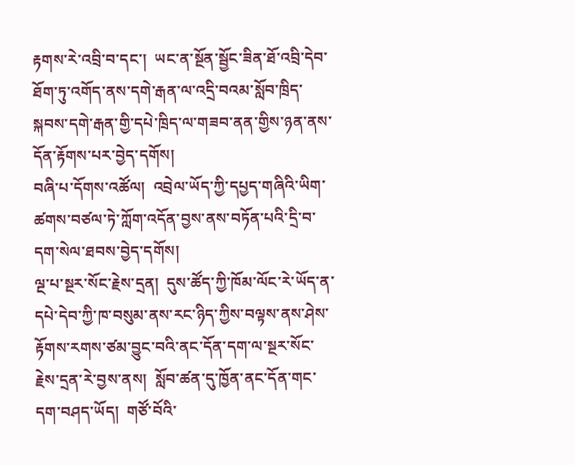རྟགས་རེ་འབྲི་བ་དང་།  ཡང་ན་སྔོན་སྦྱོང་ཟིན་ཐོ་འབྲི་དེབ་ཐོག་ཏུ་འགོད་ནས་དགེ་རྒན་ལ་འདྲི་བའམ་སློབ་ཁྲིད་སྐབས་དགེ་རྒན་གྱི་དཔེ་ཁྲིད་ལ་གཟབ་ནན་གྱིས་ཉན་ནས་དོན་རྟོགས་པར་བྱེད་དགོས།
བཞི་པ་དོགས་འཚོལ།  འབྲེལ་ཡོད་ཀྱི་དཔྱད་གཞིའི་ཡིག་ཚགས་བཙལ་ཏེ་ཀློག་འདོན་བྱས་ནས་བཏོན་པའི་དྲི་བ་དག་སེལ་ཐབས་བྱེད་དགོས།
ལྔ་པ་སྔར་སོང་རྗེས་དྲན།  དུས་ཚོད་ཀྱི་ཁོམ་ལོང་རེ་ཡོད་ན་དཔེ་དེབ་ཀྱི་ཁ་བསུམ་ནས་རང་ཉིད་ཀྱིས་བལྟས་ནས་ཤེས་རྟོགས་རགས་ཙམ་བྱུང་བའི་ནང་དོན་དག་ལ་སྔར་སོང་རྗེས་དྲན་རེ་བྱས་ནས།  སློབ་ཚན་དུ་ཁྱོན་ནང་དོན་གང་དག་བཤད་ཡོད།  གཙོ་བོའི་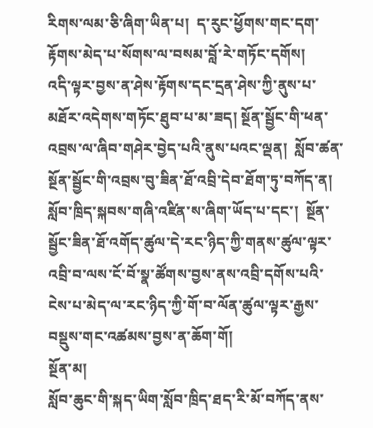རིགས་ལམ་ཅི་ཞིག་ཡིན་པ།  ད་རུང་ཕྱོགས་གང་དག་རྟོགས་མེད་པ་སོགས་ལ་བསམ་བློ་རེ་གཏོང་དགོས།
འདི་ལྟར་བྱས་ན་ཤེས་རྟོགས་དང་དྲན་ཤེས་ཀྱི་ནུས་པ་མཐོར་འདེགས་གཏོང་ཐུབ་པ་མ་ཟད། སྔོན་སྦྱོང་གི་ཕན་འབྲས་ལ་ཞིབ་གཤེར་བྱེད་པའི་ནུས་པའང་ལྡན།  སློབ་ཚན་སྔོན་སྦྱོང་གི་འབྲས་བུ་ཟིན་ཐོ་འབྲི་དེབ་ཐོག་ཏུ་བཀོད་ན།  སློབ་ཁྲིད་སྐབས་གཞི་འཛིན་ས་ཞིག་ཡོད་པ་དང་།  སྔོན་སྦྱོང་ཟིན་ཐོ་འགོད་ཚུལ་དེ་རང་ཉིད་ཀྱི་གནས་ཚུལ་ལྟར་འབྲི་བ་ལས་ངོ་བོ་སྣ་ཚོགས་བྱས་ནས་འབྲི་དགོས་པའི་ངེས་པ་མེད་ལ་རང་ཉིད་ཀྱི་གོ་བ་ལོན་ཚུལ་ལྟར་རྒྱས་བསྡུས་གང་འཚམས་བྱས་ན་ཆོག་གོ།
སྔོན་མ།
སློབ་ཆུང་གི་སྐད་ཡིག་སློབ་ཁྲིད་ཐད་རི་མོ་བཀོད་ནས་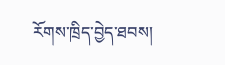རོགས་ཁྲིད་བྱེད་ཐབས།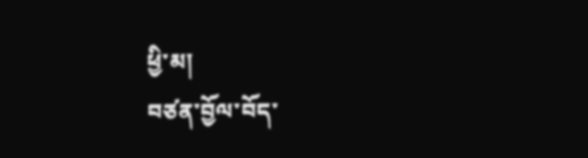ཕྱི་མ།
བཙན་བྱོལ་བོད་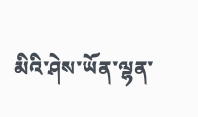མིའི་ཤེས་ཡོན་ལྷན་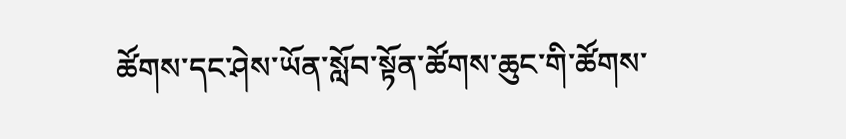ཚོགས་དང་ཤེས་ཡོན་སློབ་སྟོན་ཚོགས་ཆུང་གི་ཚོགས་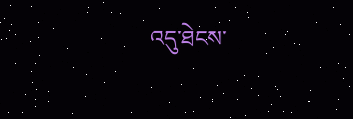འདུ་ཐེངས་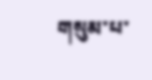གསུམ་པ་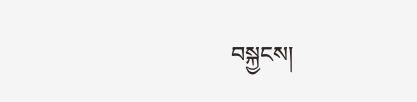བསྐྱངས།